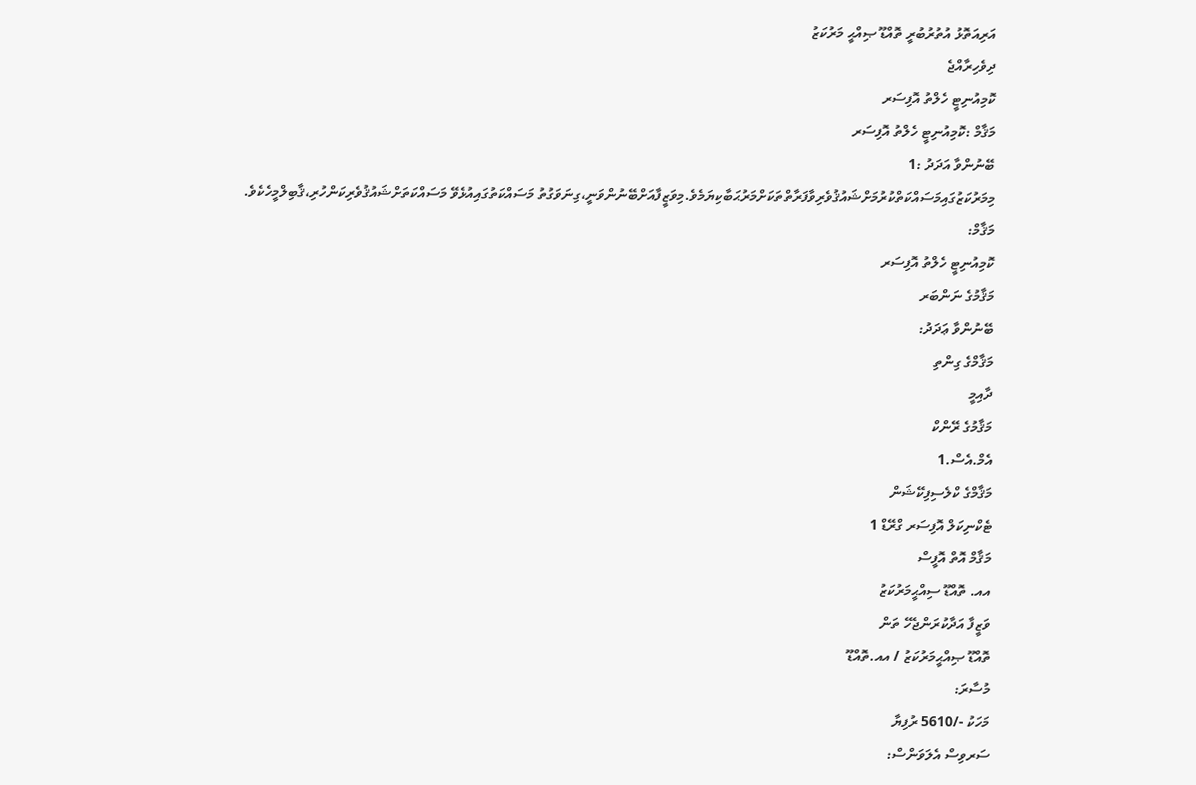އަރިއަތޮޅު އުތުރުބުރީ ތޮއްޑޫ ޞިއްޙީ މަރުކަޒު
ދިވެހިރާއްޖެ
ކޮމިއުނިޓީ ހެލްތު އޮފިސަރ
މަޤާމް :ކޮމިއުނިޓީ ހެލްތު އޮފިސަރ
ބޭނުންވާ އަދަދު :1
މިމަރުކަޒުގައިމަސައްކަތްކުރުމަށްޝައުޤުވެރިވާފަރާތްތަކަށްމަރުޙަބާކިޔަމެވެ.މިވަޒީފާއަށްބޭނުންވަނީ،ގިނަވަގުތު މަސައްކަތުގައިއުޅެވޭ މަސައްކަތަށްޝައުޤުވެރިކަންހުރި،ޤާބިލްމީހެކެވެ.
މަޤާމް:
ކޮމިއުނިޓީ ހެލްތު އޮފިސަރ
މަޤާމުގެ ނަންބަރ
ބޭނުންވާ ޢަދަދު:
މަޤާމްގެ ގިންތި
ދާއިމީ
މަޤާމުގެ ރޭންކް
އެމް.އެސް.1
މަޤާމްގެ ކްލެސިފިކޭޝަން
ޓެކްނިކަލް އޮފިސަރ ގްރޭޑް 1
މަޤާމް އޮތް އޮފީސް
އއ. ތޮއްޑޫ ސިއްޙީމަރުކަޒު
ވަޒީފާ އަދާކުރަންޖެހޭ ތަން
ތޮއްޑޫ ޞިއްޙީމަރުކަޒު / އއ.ތޮއްޑޫ
މުސާރަ:
މަހަކު -/5610 ރުފިޔާ
ސަރވިސް އެލަވަންސް: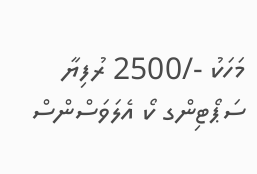މަހަކު -/2500 ރުފިޔާ
ސަޕޯޓިންގ ކޯ އެލަވަސްންސް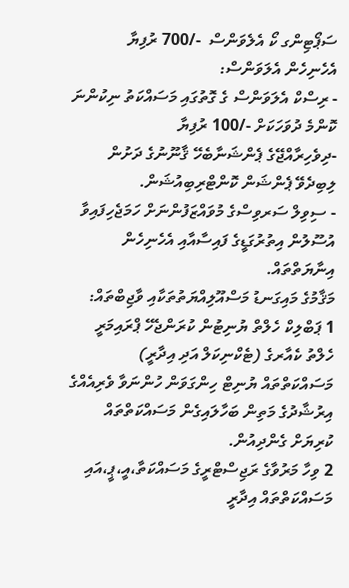ސަޕޯޓިންގ ކޯ އެލެވަންސް  -/700 ރުފިޔާ
އެހެނިހެން އެލަވަންސް:
- ރިސްކް އެލަވަންސް ގެ ގޮތުގައި މަސައްކަތު ނިކުންނަ ކޮންމެ ދުވަހަކަށް -/100 ރުފިޔާ
-ދިވެހިރާއްޖޭގެ ޕެންޝަނާބެހޭ ޤާނޫނުގެ ދަށުން ލިބިދެވޭ ޕެންޝަން ކޮންޓްރިބިއުޝަން.
- ސިވިލް ސަރވިސްގެ މުވައްޒަފުންނަށް ހަމަޖެހިފައިވާ އުސޫލުން އިތުރުގަޑީގެ ފައިސާއާއި އެހެނިހެން އިނާޔަތްތައް.
މަޤާމުގެ މައިގަނޑު މަސްއޫލިއްޔަތުތަކާއި ވާޖިބްތައް:
1 ޕަބްލިކް ހެލްތް ޔުނިޓުން ކުރަންޖެހޭ ޕްރައިމަރީ ހެލްތު ކެއާރގެ (ޓެކްނިކަލް އަދި އިދާރީ) މަސައްކަތްތައް ޔުނިޓް ހިންގަވަން ހުންނަވާ ވެރިއެއްގެ އިރުޝާދުގެ މަތިން ބަހާލައިގެން މަސައްކަތްތައް ކުރިޔަށް ގެންދިއުން.
2 ވިހާ މަރުވާގެ ރަޖިސްޓްރީގެ މަސައްކަތާ،އީ،ޕީ،އައި މަސައްކަތްތައް އިދާރީ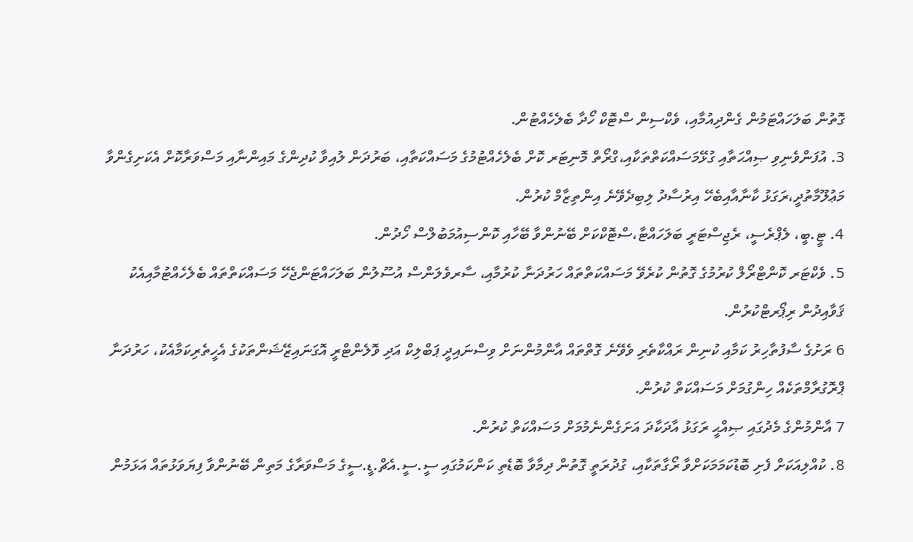ގޮތުން ބަލަހައްޓަމުން ގެންދިއުމާއި، ވެކްސިން ސްޓޮކް ހޯދާ ބެލެހެއްޓުން.
3. އުފަންވެނިވި ޞިއްޙަތާއި ގުޅޭމަސައްކަތްތަކާއި،ގްރޯތް މޮނިޓަރ ކޮށް ބެލެހެއްޓުމުގެ މަސައްކަތާއި، ބަރުދަން ލުއިވާ ކުދިންގެ މައިންނާއި މަސްވަރާކޮށް އެކަށިގެންވާ މަޢުލޫމާތުދީ،ރަގަޅު ކާނާއާއިބެހޭ އިރުސާދު ލިބިދެވޭނެ އިންތިޒާމް ކުރުން.
4. ޓީ.ބީ، ލެޕްރެސީ، ރެޖިސްޓަރީ ބަލަހައްޓާ،ސްޓޮކްކަށް ބޭނުންވާ ބޭހާއި ކޮންސިއުމަބުލްސް ހޯދުން.
5. ވެކްޓަރ ކޮންޓްރޯލް ކުރުމުގެ ގޮތުން ކުރެވޭ މަސައްކަތްތައް ހަރުދަނާ ކުރުމާއި، ސާރވެލަންސް އުސޫލުން ބަލަހައްޓަންޖެހޭ މަސައްކަތްތައް ބެލެހެއްޓުމާއިއެކު ޤަވާއިދުން ރިޕޯރޓްކުރުން.
6 ރަށުގެ ސާފުތާހިރު ކަމާއި ކުނިން ރައްކާތެރި ވެވޭނެ ގޮތްތައް އާންމުންނަށް ވިސްނައިދީ ޕަބްލިކް އަދި ވޮލެންޓްރީ އޮގަނައިޒޭޝަންތަކުގެ އެހީތެރިކަމާއެކު، ހަރުދަނާ ޕްރޮގުރާމްތަކެއް ހިންގުމަށް މަސައްކަތް ކުރުން.
7 އާންމުންގެ މެދުގައި ޞިއްޙީ ރަގަޅު އާދަކާދަ އަށަގެންނެމުމަށް މަސައްކަތް ކުރުން.
8. ކުއްލިއަކަށް ފެށި ބޮޑުކަމަމަކަށްވާ ރޯގާތަކާއި، ގުދުރަތީ ގޮތުން ދިމާވާ ބޮޑެތި ކަންކަމުގައި ސީ.ސީ.އެޗް.ޑީ.ސީގެ މަސްވަރާގެ މަތިން ބޭނުންވާ ފިޔަވަޅުތައް އަޅަމުން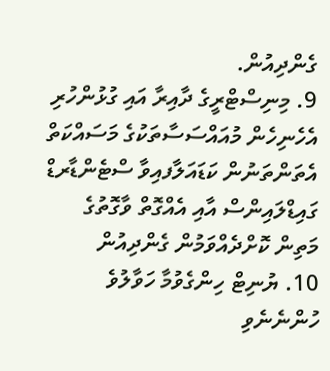ގެންދިއުން.
9. މިނިސްޓްރީގެ ދާއިރާ އައި ގުޅުންހުރި އެހެނިހެން މުއައްސަސާތަކުގެ މަސައްކަތް އެތަންތަނުން ކަޑައަލާފއިވާ ސްޓެންޑާރޑް ގައިޑްލައިންސް އާއި އެއްގޮތް ވާގޮތުގެ މަތިން ކޮށްދެއްވަމުން ގެންދިއުން
10. ޔުނިޓް ހިންގެވުމާ ހަވާލުވެ ހުންނެނެވި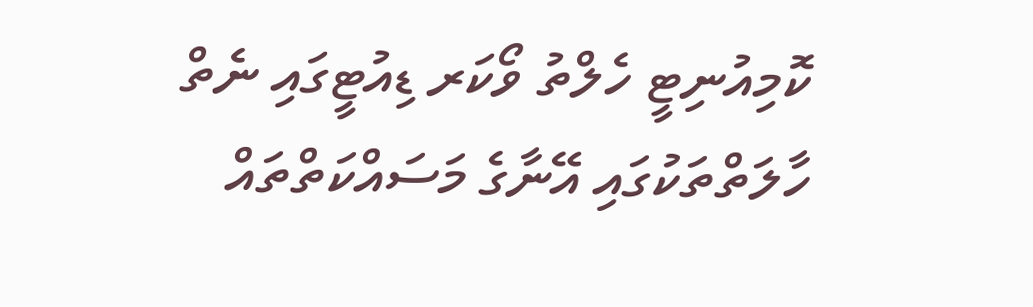ކޮމިއުނިޓީ ހެލްތު ވޯކަރ ޑިއުޓީގައި ނެތް ހާލަތްތަކުގައި އޭނާގެ މަސައްކަތްތައް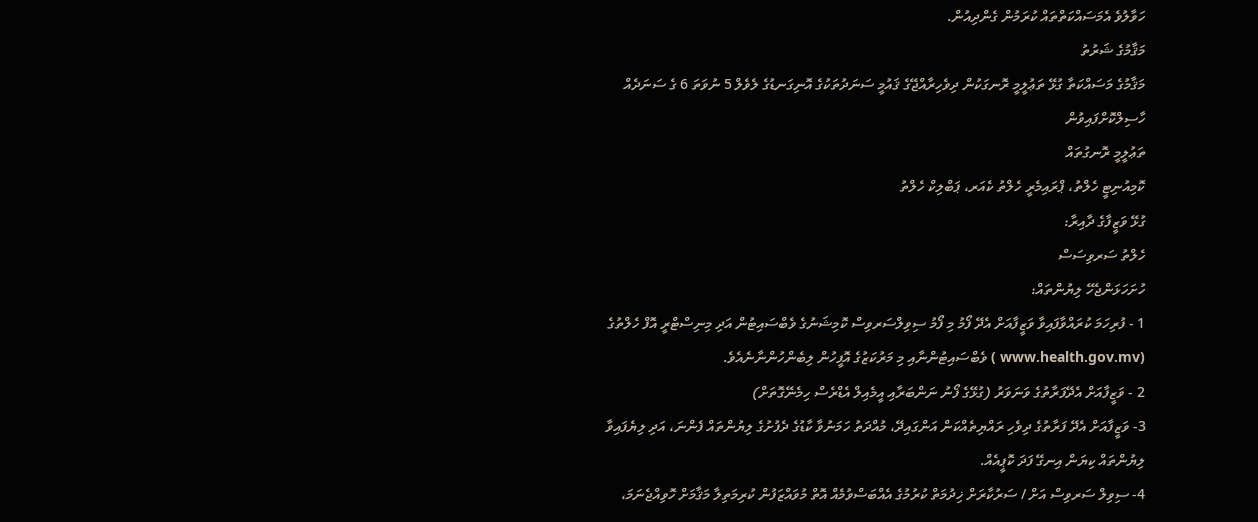ހަވާލުވެ އެމަސައްކަތްތައް ކުރަމުން ގެންދިއުން.
މަޤާމުގެ ޝަރުތު
މަޤާމުގެ މަސައްކަތާ ގުޅޭ ތަޢުލީމީ ރޮނގަކުން ދިވެހިރާއްޖޭގެ ޤައުމީ ސަނަދުތަކުގެ އޮނިގަނޑުގެ ލެވެލް 5 ނުވަތަ 6 ގެ ސަނަދެއް ހާސިލްކޮށްފައިވުން
ތަޢުލީމީ ރޮނގުތައް
ކޮމިއުނިޓީ ހެލްތު، ޕްރައިމެރީ ހެލްތު ކެއަރ، ޕަބްލިކް ހެލްތު
ގުޅޭ ވަޒީފާގެ ދާއިރާ:
ހެލްތު ސަރވިސަސް
ހުށަހަޅަންޖެހޭ ލިޔުންތައް:
1 - ފުރިހަމަ ކުރައްވާފައިވާ ވަޒީފާއަށް އެދޭ ފޯމު މި ފޯމު ސިވިލްސަރވިސް ކޮމިޝަނުގެ ވެބްސައިޓުން އަދި މިނިސްޓްރީ އޮފް ހެލްތުގެ (www.health.gov.mv ) ވެބްސައިޓުންނާއި މި މަރުކަޒުގެ އޮފީހުން ލިބެންހުންނާނެއެވެ.
2 - ވަޒީފާއަށް އެދޭފަރާތުގެ ވަނަވަރު (ގުޅޭގެ ފޯނު ނަންބަރާއި އީމެއިލް އެޑްރެސް ހިމެނޭގޮތަށް)
3- ވަޒީފާއަށް އެދޭ ފަރާތުގެ ދިވެހި ރައްޔިތެއްކަން އަންގައިދޭ، މުއްދަތު ހަމަނުވާ ކާޑުގެ ދެފުށުގެ ލިޔުންތައް ފެންނަ، އަދި ލިޔެފައިވާ ލިޔުންތައް ކިޔަން އިނގޭ ފަދަ ކޮޕީއެއް.
4- ސިވިލް ސަރވިސް އަށް / ސަރުކާރަށް ޚިދުމަތް ކުރުމުގެ އެއްބަސްވުމެއް އޮތް މުވައްޒަފުން ކުރިމަތިލާ މަޤާމަށް ހޮވިއްޖެނަމަ،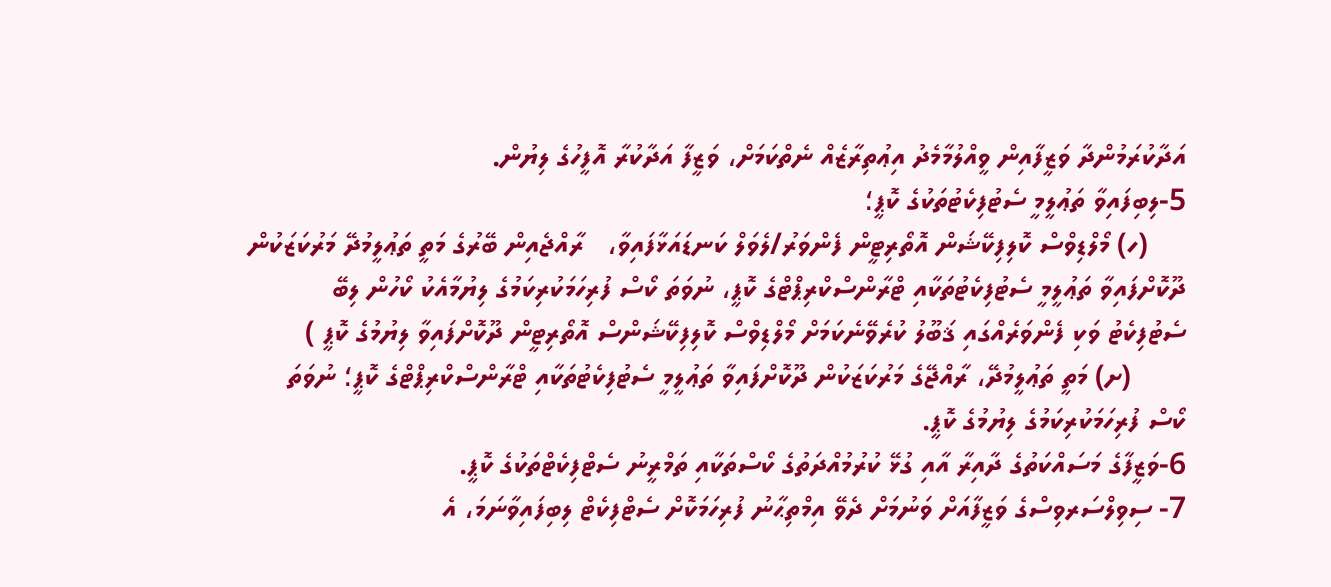އަދާކުރަމުންދާ ވަޒީފާއިން ވީއްލުމާމެދު އިޢުތިރާޒެއް ނެތްކަމަށް، ވަޒީފާ އަދާކުރާ އޮފީހުގެ ލިޔުން.
5-ލިބިފައިވާ ތަޢުލީމީ ސެޓުފިކެޓުތަކުގެ ކޮޕީ؛
     (ހ) މޯލްޑިވްސް ކޮލިފިކޭޝަން އޮތޯރިޓީން ފެންވަރު/ލެވަލް ކަނޑައަޅާފައިވާ،   ރާއްޖެއިން ބޭރުގެ މަތީ ތަޢުލީމުދޭ މަރުކަޒަކުން ދޫކޮށްފައިވާ ތަޢުލީމީ ސެޓުފިކެޓުތަކާއި ޓްރާންސްކްރިޕްޓްގެ ކޮޕީ، ނުވަތަ ކޯސް ފުރިހަމަކުރިކަމުގެ ލިޔުމާއެކު ކޯހުން ލިބޭ ސެޓުފިކެޓު ވަކި ފެންވަރެއްގައި ޤަބޫލު ކުރެވޭނެކަމަށް މޯލްޑިވްސް ކޮލިފިކޭޝަންސް އޮތޯރިޓީން ދޫކޮށްފައިވާ ލިޔުމުގެ ކޮޕީ )
       (ށ) މަތީ ތަޢުލީމުދޭ، ރާއްޖޭގެ މަރުކަޒަކުން ދޫކޮށްފައިވާ ތަޢުލީމީ ސެޓުފިކެޓުތަކާއި ޓްރާންސްކްރިޕްޓްގެ ކޮޕީ؛ ނުވަތަ ކޯސް ފުރިހަމަކުރިކަމުގެ ލިޔުމުގެ ކޮޕީ.
6-ވަޒީފާގެ މަސައްކަތުގެ ދާއިރާ އާއި ގުޅޭ ކުރުމުއްދަތުގެ ކޯސްތަކާއި ތަމްރީނު ސެޓްފިކެޓްތަކުގެ ކޮޕީ.
7- ސިވިލްސަރވިސްގެ ވަޒީފާއަށް ވަނުމަށް ދެވޭ އިމްތިޙާނު ފުރިހަމަކޮށް ސެޓްފިކެޓް ލިބިފައިވާނަމަ، އެ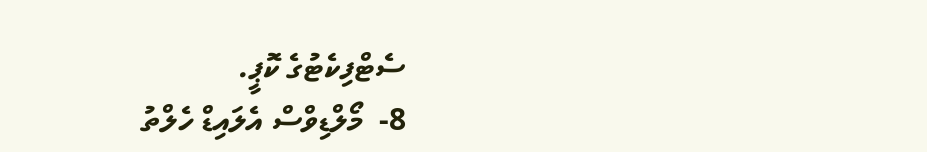ސެޓްފިކެޓުގެ ކޮޕީ.
8-  މޯލްޑިވްސް އެލައިޑް ހެލްތު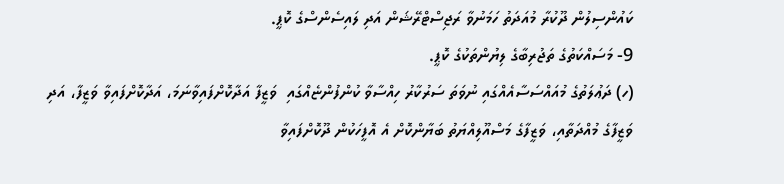ކައުންސިލުން ދޫކުރާ މުއަދަތު ހަމަނުވާ ރަޖިސްޓްރޭޝަން އަދި ލައިސެންސްގެ ކޮޕީ.
9- މަސައްކަތުގެ ތަޖުރިބާގެ ލިޔުންތަކުގެ ކޮޕީ.
(ހ) ދަޢުލަތުގެ މުއައްސަސާއެއްގައި ނުވަތަ ސަރުކާރު ހިއްސާވާ ކުންފުންޏެއްގައި  ވަޒީފާ އަދާކޮށްފައިވާނަމަ، އަދާކޮށްފައިވާ ވަޒީފާ، އަދި ވަޒީފާގެ މުއްދަތާއި، ވަޒީފާގެ މަސްއޫލިއްޔަތު ބަޔާންކޮށް އެ އޮފީހަކުން ދޫކޮށްފައިވާ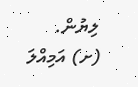ލިޔުން.
(ށ) އަމިއްލަ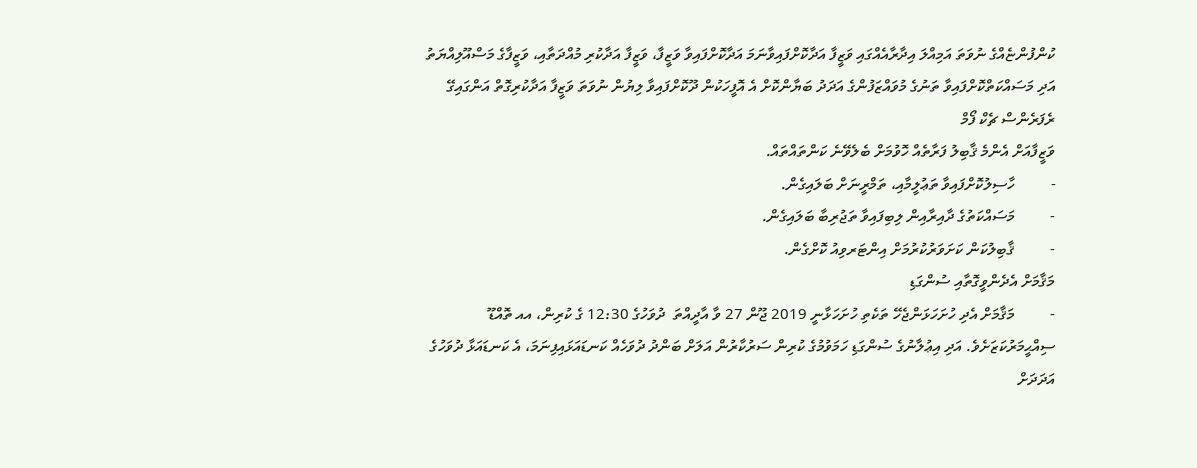ކުންފުންޏެއްގެ ނުވަތަ އަމިއްލަ އިދާރާއެއްގައި ވަޒީފާ އަދާކޮށްފައިވާނަމަ އަދާކޮށްފައިވާ ވަޒީފާ، ވަޒީފާ އަދާކުރި މުއްދަތާއި، ވަޒީފާގެ މަސްއޫލިއްޔަތު އަދި މަސައްކަތްކޮށްފައިވާ ތަނުގެ މުވައްޒަފުންގެ އަދަދު ބަޔާންކޮށް އެ އޮފީހަކުން ދޫކޮށްފައިވާ ލިޔުން ނުވަތަ ވަޒީފާ އަދާކުރިގޮތް އަންގައިގޭ ރެފަރެންސް ޗެކް ފޯމް
ވަޒީފާއަށް އެންމެ ޤާބިލު ފަރާތެއް ހޮވުމަށް ބެލެވޭނެ ކަންތައްތައް.
-         ހާސިލުކޮށްފައިވާ ތަޢުލީމާއި، ތަމްރީނަށް ބަލައިގެން.
-         މަސައްކަތުގެ ދާއިރާއިން ލިބިފައިވާ ތަޖުރިބާ ބަލައިގެން.
-         ޤާބިލުކަން ކަށަވަރުކުރުމަށް އިންޓަރވިއު ކޮށްގެން.
މަޤާމަށް އެދެންވީގޮތާއި ސުންގަޑި
-         މަޤާމަށް އެދި ހުށަހަޅަންޖެހޭ ތަކެތި ހުށަހަޅާނީ 2019 ޖޫން 27 ވާ އާދީއްތަ  ދުވަހުގެ 12:30 ގެ ކުރިން، އއ ތޮއްޑޫ ސިއްޙީމަރުކަޒަށެވެ. އަދި އިޢުލާނުގެ ސުންގަޑި ހަމަވުމުގެ ކުރިން ސަރުކާރުން އަލަށް ބަންދު ދުވަހެއް ކަނޑައަޅައިފިނަމަ، އެ ކަނޑައަޅާ ދުވަހުގެ އަދަދަށް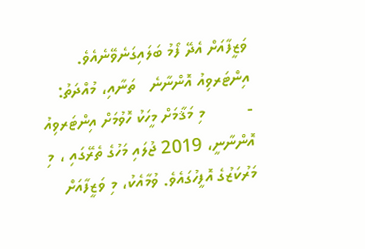ވަޒީފާއަށް އެދޭ ފޯމު ބަލައިގަނެވޭނެއެވެ.
އިންޓަރވިއު އޮންނާނެ   ތަނާއި، މުއްދަތު:
-         މި މަޤާމަށް މީހަކު ހޮވުމަށް އިންޓަރވިއު އޮންނާނީ، 2019 ޖުލައި މަހުގެ ތެރޭގައި ، މި މަރުކަޒުގެ އޮފީހުގައެވެ. ވުމާއެކު، މި ވަޒީފާއަށް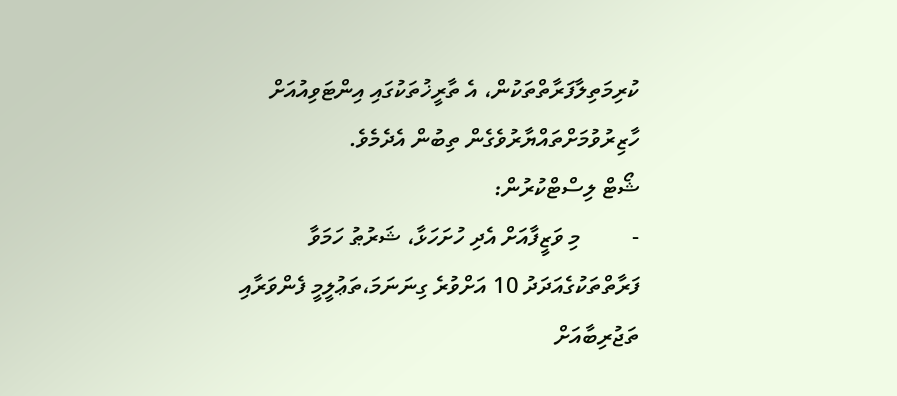ކުރިމަތިލާފަރާތްތަކުން، އެ ތާރީޚުތަކުގައި އިންޓަވިއުއަށް ހާޒިރުވުމަށްތައްޔާރުވެގެން ތިބުން އެދެމެވެ.
ޝޯޓް ލިސްޓްކުރުން:
-         މި ވަޒީފާއަށް އެދި ހުށަހަޅާ، ޝަރުޠު ހަމަވާ ފަރާތްތަކުގެއަދަދު 10 އަށްވުރެ ގިނަނަމަ،ތަޢުލީމީ ފެންވަރާއި ތަޖުރިބާއަށް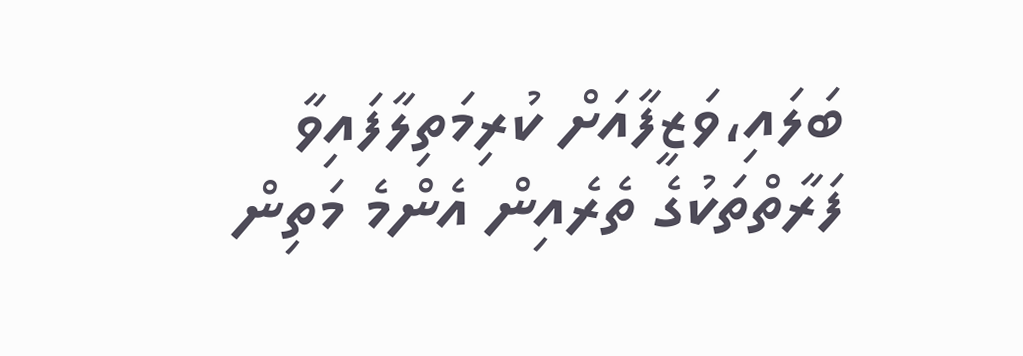ބަލައި،ވަޒީފާއަށް ކުރިމަތިލާފައިވާ ފަރާތްތަކުގެ ތެރެއިން އެންމެ މަތިން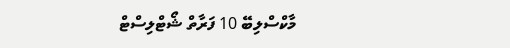މާކްސްލިބޭ 10 ފަރާތް ޝޯޓްލިސްޓް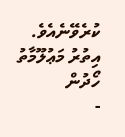ކުރެވޭނެއެވެ.
އިތުރު މަޢުލޫމާތު ހޯދުން
-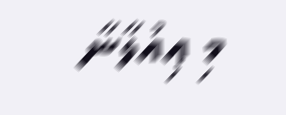މި ޢިއުލާނާ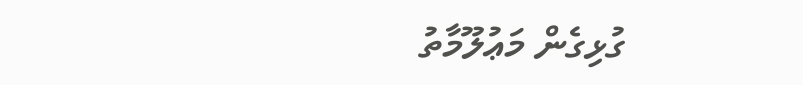ގުޅިގެން މަޢުލޫމާތު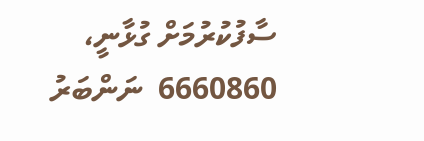ސާފުކުރުމަށް ގުޅާނީ، 6660860  ނަންބަރު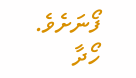ފޯނަށެވެ.
ހޯދާ